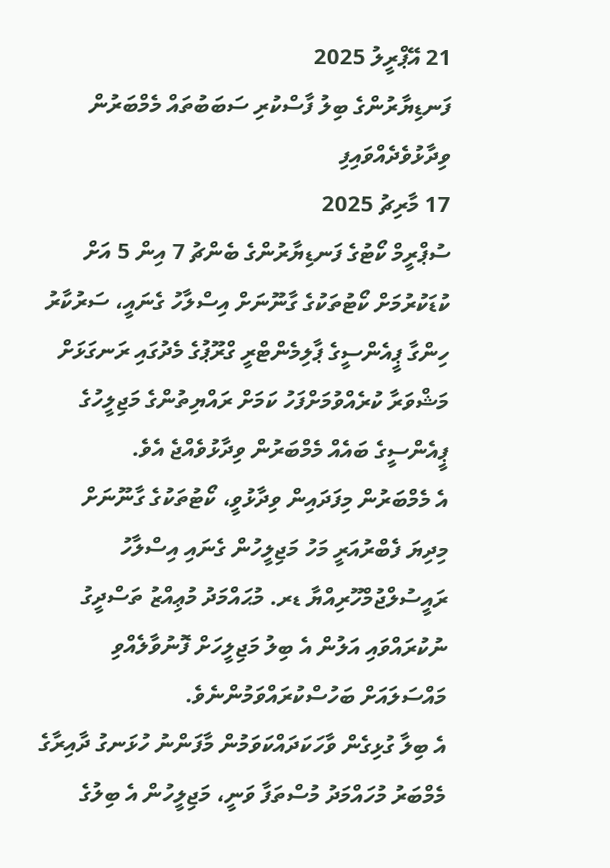21 އޭޕްރީލު 2025
ފަނޑިޔާރުންގެ ބިލު ފާސްކުރި ސަބަބުތައް މެމްބަރުން ވިދާޅުވެދެއްވައިފި
17 މާރިޗު 2025
ސުޕްރީމް ކޯޓުގެ ފަނޑިޔާރުންގެ ބެންޗު 7 އިން 5 އަށް ކުޑަކުރުމަށް ކޯޓުތަކުގެ ގާނޫނަށް އިސްލާހު ގެނައީ، ސަރުކާރު ހިންގާ ޕީއެންސީގެ ޕާލިމެންޓްރީ ގްރޫޕުގެ މެދުގައި ރަނގަޅަށް މަޝްވަރާ ކުރެއްވުމަށްފަހު ކަމަށް ރައްޔިތުންގެ މަޖިލީހުގެ ޕީއެންސީގެ ބައެއް މެމްބަރުން ވިދާޅުވެއްޖެ އެވެ.
އެ މެމްބަރުން މިފަދައިން ވިދާޅުވީ، ކޯޓުތަކުގެ ގާނޫނަށް މިދިޔަ ފެބްރުއަރީ މަހު މަޖިލީހުން ގެނައި އިސްލާހު ރައީސުލްޖުމްހޫރިއްޔާ ޑރ. މުޙައްމަދު މުޢިއްޒު ތަސްދީގު ނުކުރައްވައި އަލުން އެ ބިލު މަޖިލީހަށް ފޮނުވާލެއްވި މައްސަލައަށް ބަހުސްކުރައްވަމުންނެވެ.
އެ ބިލާ ގުޅިގެން ވާހަކަދައްކަވަމުން މާފަންނު ހުޅަނގު ދާއިރާގެ މެމްބަރު މުހައްމަދު މުސްތަފާ ވަނީ، މަޖިލީހުން އެ ބިލުގެ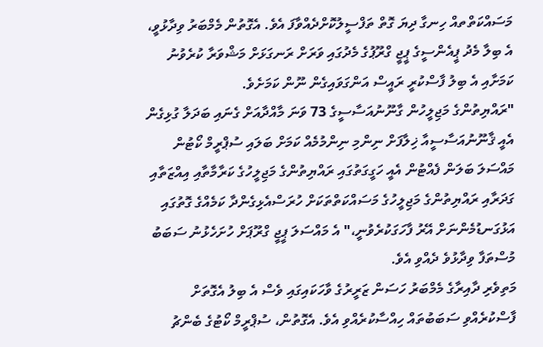މަސައްކަތްތއް ހިނގާ ދިޔަ ގޮތް ތަފްސީލުކޮށްދެއްވާފަ އެވެ. އެގޮތުން މެމްބަރު ވިދާޅުވީ، އެ ބިލާ މެދު ޕީއެންސީގެ ޕީޖީ ގްރޫޕުގެ މެދުގައި ވަރަށް ރަނގަޅަށް މަޝްވަރާ ކުރެވުނު ކަމަށާއި އެ ބިލު ފާސްކުރީ ރައީސް އަންގަވައިގެން ނޫން ކަމަށެވެ.
"ރައްޔިތުންގެ މަޖިލީހުން ގާނޫނުއަސާސީގެ 73 ވަނަ މާއްދާއަށް ގެނައި ބަދަލާ ގުޅިގެން އެއީ ޤާނޫނުއަސާސީއާ ޚިލާފަށް ނިންމި ނިންމުމެއް ކަމަށް ބަލައި ސުޕްރީމް ކޯޓުން މައްސަލަ ބަލަން ފެއްޓުން އެއީ ހަގީގަތުގައި ރައްޔިތުންގެ މަޖިލީހުގެ ކަރާމާތާއި އިއްޒަތާއި ގަދަރާއި ރައްޔިތުންގެ މަޖިލީހުގެ މަސައްކަތްތަކަށް ހުރަސްއެޅިގެންދާ ކަމެއްގެ ގޮތުގައި އަޅުގަނޑުމެންނަށް އޭރު ފާހަގަކުރެވުނީ،" އެ މައްސަލަ ޕީޖީ ގްރޫޕަށް ހުށަހެޅުނު ސަބަބު މުސްތަފާ ވިދާޅުވެ ދެއްވި އެވެ.
މަތިވެރި ދާއިރާގެ މެމްބަރު ހަސަން ޒަރީރުގެ ވާހަކައިގައި ވެސް އެ ބިލު އެގޮތަށް ފާސްކުރެއްވި ސަބަބުތައް ހިއްސާކުރެއްވި އެވެ. އެގޮތުން، ސުޕްރީމް ކޯޓުގެ ބެންޗު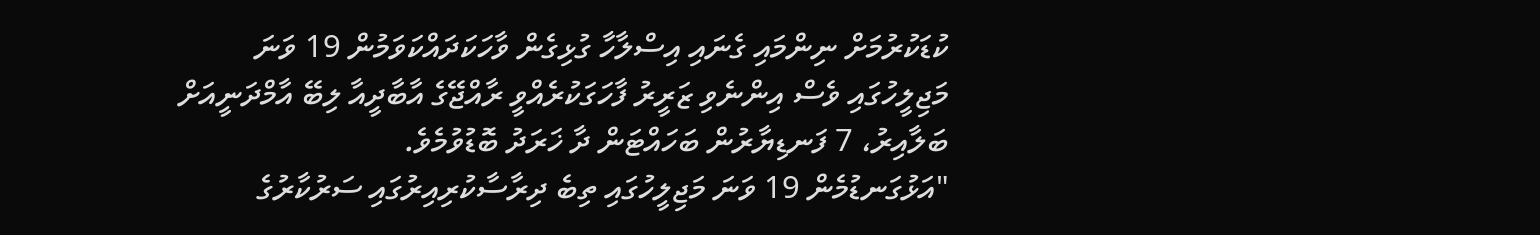ކުޑަކުރުމަށް ނިންމައި ގެނައި އިސްލާހާ ގުޅިގެން ވާހަކަދައްކަވަމުން 19 ވަނަ މަޖިލީހުގައި ވެސް އިންނެވި ޒަރީރު ފާހަގަކުރެއްވީ ރާއްޖޭގެ އާބާދީއާ ލިބޭ އާމްދަނީއަށް ބަލާއިރު، 7 ފަނޑިޔާރުން ބަހައްޓަން ދާ ޚަރަދު ބޮޑުވުމެވެ.
"އަޅުގަނޑުމެން 19 ވަނަ މަޖިލީހުގައި ތިބެ ދިރާސާކުރިއިރުގައި ސަރުކާރުގެ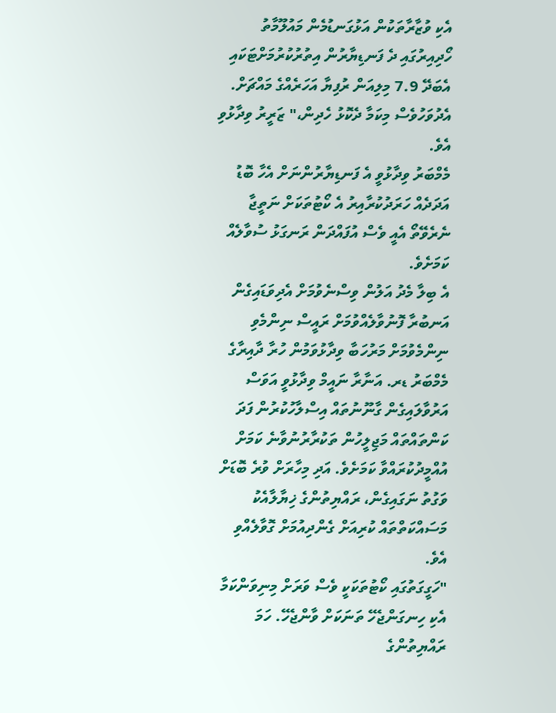އެކި ވުޒާރާތަކުން އަޅުގަނޑުމެން މައުލޫމާތު ހޯދިއިރުގައި ދެ ފަނޑިޔާރުން އިތުރުކުރުމަށްޓަކައި އެބަދޭ 7.9 މިލިއަން ރުފިޔާ އަހަރެއްގެ މައްޗަށް. އެދުވަހުވެސް މިކަމާ ދެކޮޅު ހެދިން،" ޒަރީރު ވިދާޅުވި އެވެ.
މެމްބަރު ވިދާޅުވީ އެ ފަނޑިޔާރުންނަށް އެހާ ބޮޑު އަދަދެއް ހަރަދުކުރާއިރު އެ ކޯޓުތަކަށް ނަތީޖާ ނެރެވޭތޯ އެއީ ވެސް އުފައްދަން ރަނގަޅު ސުވާލެއް ކަމަށެވެ.
އެ ބިލާ މެދު އަލުން ވިސްނެވުމަށް އެދިވަޑައިގެން އަނބުރާ ފޮނުވާލެއްވުމަށް ރައީސް ނިންމެވި ނިންމެވުމަށް މަރުހަބާ ވިދާޅުވަމުން ހުރާ ދާއިރާގެ މެމްބަރު ޑރ. އަނާރާ ނައީމް ވިދާޅުވީ އަވަސް އަރުވާލައިގެން ގާނޫނުތައް އިސްލާހުކުރުން ފަދަ ކަންތައްތައް މަޖިލީހުން ތަކުރާރުނުވާނެ ކަމަށް އުއްމީދުކުރައްވާ ކަމަށެވެ. އަދި މިހާރަށް ވުރެ ބޮޑަށް ވަގުތު ނަގައިގެން، ރައްޔިތުންގެ ޚިޔާލާއެކު މަސައްކަތްތައް ކުރިއަށް ގެންދިއުމަށް ގޮވާލެއްވި އެވެ.
"ހަގީގަތުގައި ކޯޓުތަކަކީ ވެސް ވަރަށް މިނިވަންކަމާ އެކި ހިނގަންޖެހޭ ތަނަކަށް ވާންޖެހޭ. ހަމަ ރައްޔިތުންގެ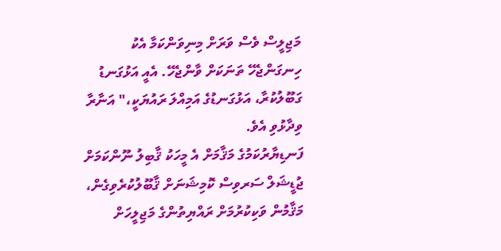މަޖިލީސް ވެސް ވަރަށް މިނިވަންކަމާ އެކު ހިނގަންޖެހޭ ތަނަކަށް ވާންޖެހޭ. އެއީ އަޅުގަނޑު ގަބޫލުކުރާ، އަޅުގަނޑުގެ އަމިއްލަ ރައުޔަކީ،" އަނާރާ ވިދާޅުވި އެވެ.
ފަނޑިޔާރުކަމުގެ މަޤާމަށް އެ މީހަކު ޤާބިލު ނޫންކަމަށް ޖުޑީޝަލް ސަރވިސް ކޮމިޝަނަށް ޤާބޫލުކުރެވިގެން، މަޤާމުން ވަކިކުރުމަށް ރައްޔިތުންގެ މަޖިލީހަށް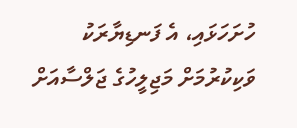ހުށަހަޅައި، އެ ފަނޑިޔާރަކު ވަކިކުރުމަށް މަޖިލީހުގެ ޖަލްސާއަށް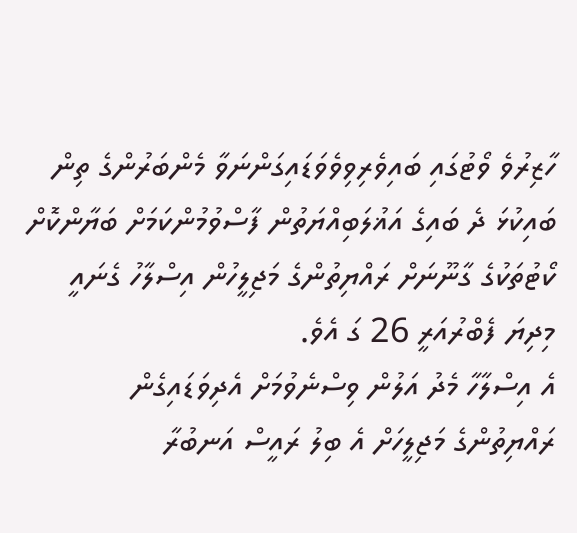ހާޒިރުވެ ވޯޓުގައި ބައިވެރިވިވެވަޑައިގަންނަވާ މެންބަރުންގެ ތިން ބައިކުޅަ ދެ ބައިގެ އަޣުލަބިއްޔަތުން ފާސްވުމުންކަމަށް ބަޔާންކޮށް ކޯޓުތަކުގެ ގާނޫނަށް ރައްޔިތުންގެ މަޖިލީހުން އިސްލާހު ގެނައީ މިދިޔަ ފެބްރުއަރީ 26 ގަ އެވެ.
އެ އިސްލާހާ މެދު އަލުން ވިސްނެވުމަށް އެދިވަޑައިގެން ރައްޔިތުންގެ މަޖިލީހަށް އެ ބިލު ރައީސް އަނބުރާ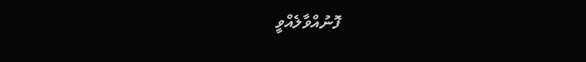ފޮނުއްވާލެއްވީ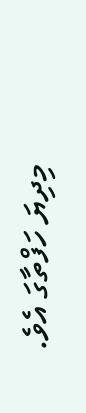މިދިޔަ ހަފްތާގަ އެވެ.